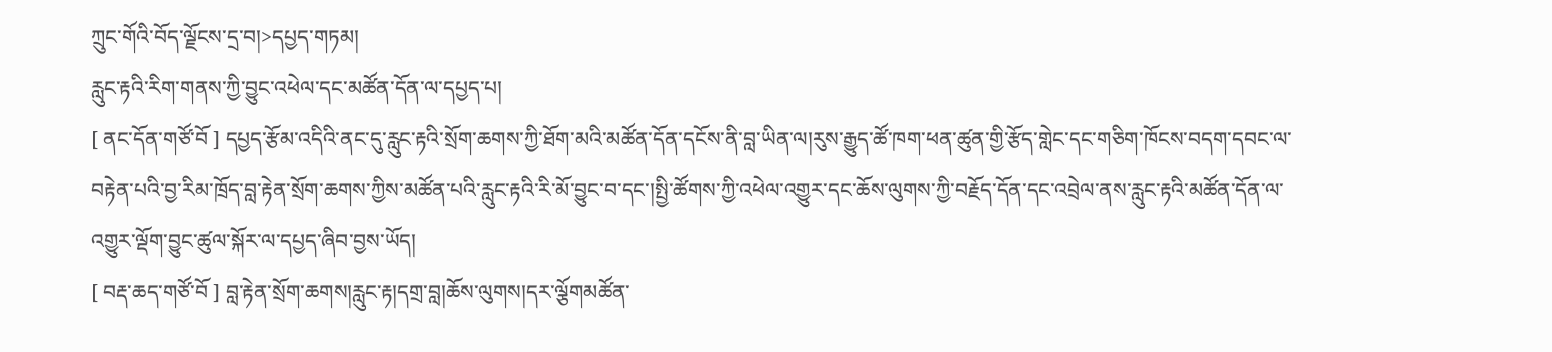ཀྲུང་གོའི་བོད་ལྗོངས་དྲ་བ།>དཔྱད་གཏམ།
རླུང་རྟའི་རིག་གནས་ཀྱི་བྱུང་འཕེལ་དང་མཚོན་དོན་ལ་དཔྱད་པ།
[ ནང་དོན་གཙོ་བོ ] དཔྱད་རྩོམ་འདིའི་ནང་དུ་རླུང་རྟའི་སྲོག་ཆགས་ཀྱི་ཐོག་མའི་མཚོན་དོན་དངོས་ནི་བླ་ཡིན་ལ།རུས་རྒྱུད་ཚོ་ཁག་ཕན་ཚུན་གྱི་རྩོད་གླེང་དང་གཅིག་ཁོངས་བདག་དབང་ལ་བརྟེན་པའི་བྱ་རིམ་ཁྲོད་བླ་རྟེན་སྲོག་ཆགས་ཀྱིས་མཚོན་པའི་རླུང་རྟའི་རི་མོ་བྱུང་བ་དང་།སྤྱི་ཚོགས་ཀྱི་འཕེལ་འགྱུར་དང་ཆོས་ལུགས་ཀྱི་བརྗོད་དོན་དང་འབྲེལ་ནས་རླུང་རྟའི་མཚོན་དོན་ལ་འགྱུར་ལྡོག་བྱུང་ཚུལ་སྐོར་ལ་དཔྱད་ཞིབ་བྱས་ཡོད།
[ བརྡ་ཆད་གཙོ་བོ ] བླ་རྟེན་སྲོག་ཆགས།རླུང་རྟ།དགྲ་བླ།ཆོས་ལུགས།དར་ལྕོགམཚོན་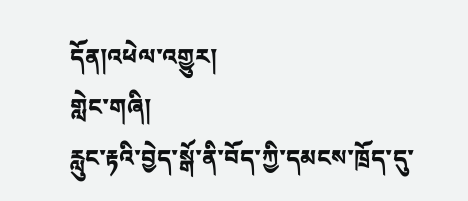དོན།འཕེལ་འགྱུར།
གླེང་གཞི།
རླུང་རྟའི་བྱེད་སྒོ་ནི་བོད་ཀྱི་དམངས་ཁྲོད་དུ་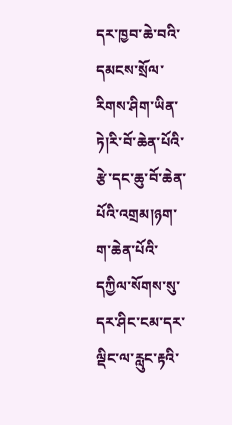དར་ཁྱབ་ཆེ་བའི་དམངས་སྲོལ་རིགས་ཤིག་ཡིན་ཏེ།རི་བོ་ཆེན་པོའི་རྩེ་དང་ཆུ་བོ་ཆེན་པོའི་འགྲམ།ཉག་ག་ཆེན་པོའི་དཀྱིལ་སོགས་སུ་དར་ཤིང་ངམ་དར་ལྡིང་ལ་རླུང་རྟའི་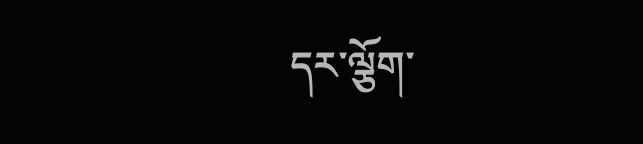དར་ལྕོག་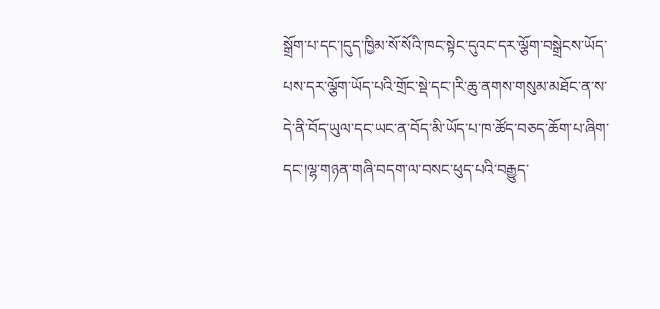སྒྲོག་པ་དང་།དུད་ཁྱིམ་སོ་སོའི་ཁང་སྟེང་དུའང་དར་ལྕོག་བསྒྲེངས་ཡོད་པས་དར་ལྕོག་ཡོད་པའི་གྲོང་སྡེ་དང་།རི་ཆུ་ནགས་གསུམ་མཐོང་ན་ས་དེ་ནི་བོད་ཡུལ་དང་ཡང་ན་བོད་མི་ཡོད་པ་ཁ་ཚོད་བཅད་ཆོག་པ་ཞིག་དང་།ལྷ་གཉན་གཞི་བདག་ལ་བསང་ཕུད་པའི་བརྒྱུད་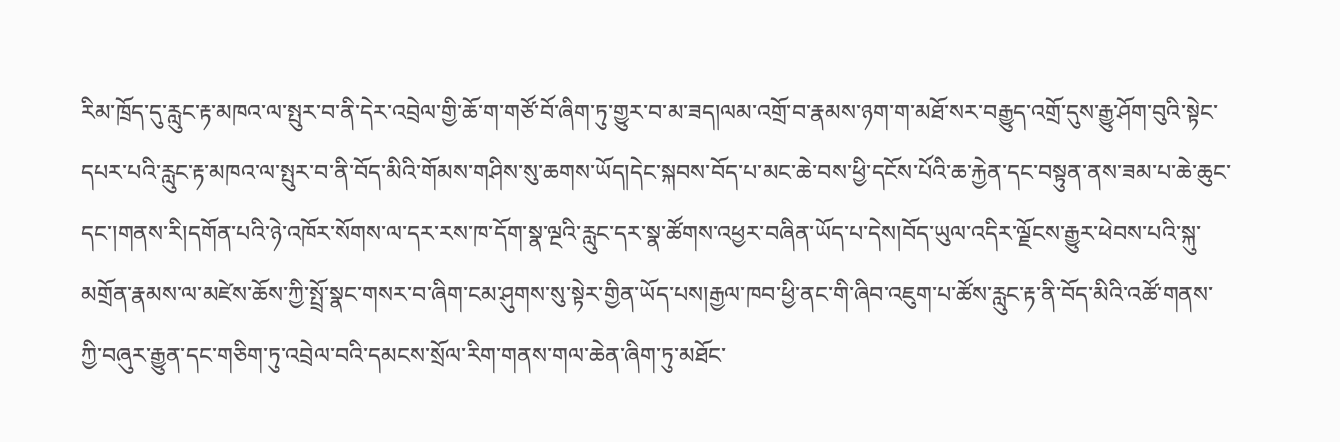རིམ་ཁྲོད་དུ་རླུང་རྟ་མཁའ་ལ་སྤུར་བ་ནི་དེར་འབྲེལ་གྱི་ཆོ་ག་གཙོ་བོ་ཞིག་ཏུ་གྱུར་བ་མ་ཟད།ལམ་འགྲོ་བ་རྣམས་ཉག་ག་མཐོ་སར་བརྒྱུད་འགྲོ་དུས་རྒྱུ་ཤོག་བུའི་སྟེང་དཔར་པའི་རླུང་རྟ་མཁའ་ལ་སྤུར་བ་ནི་བོད་མིའི་གོམས་གཤིས་སུ་ཆགས་ཡོད།དེང་སྐབས་བོད་པ་མང་ཆེ་བས་ཕྱི་དངོས་པོའི་ཆ་རྐྱེན་དང་བསྟུན་ནས་ཟམ་པ་ཆེ་ཆུང་དང་།གནས་རི།དགོན་པའི་ཉེ་འཁོར་སོགས་ལ་དར་རས་ཁ་དོག་སྣ་ལྔའི་རླུང་དར་སྣ་ཚོགས་འཕྱར་བཞིན་ཡོད་པ་དེས།བོད་ཡུལ་འདིར་ལྗོངས་རྒྱུར་ཕེབས་པའི་སྐུ་མགྲོན་རྣམས་ལ་མཛེས་ཆོས་ཀྱི་སྤྲོ་སྣང་གསར་བ་ཞིག་ངམ་ཤུགས་སུ་སྟེར་གྱིན་ཡོད་པས།རྒྱལ་ཁབ་ཕྱི་ནང་གི་ཞིབ་འཇུག་པ་ཚོས་རླུང་རྟ་ནི་བོད་མིའི་འཚོ་གནས་ཀྱི་བཞུར་རྒྱུན་དང་གཅིག་ཏུ་འབྲེལ་བའི་དམངས་སྲོལ་རིག་གནས་གལ་ཆེན་ཞིག་ཏུ་མཐོང་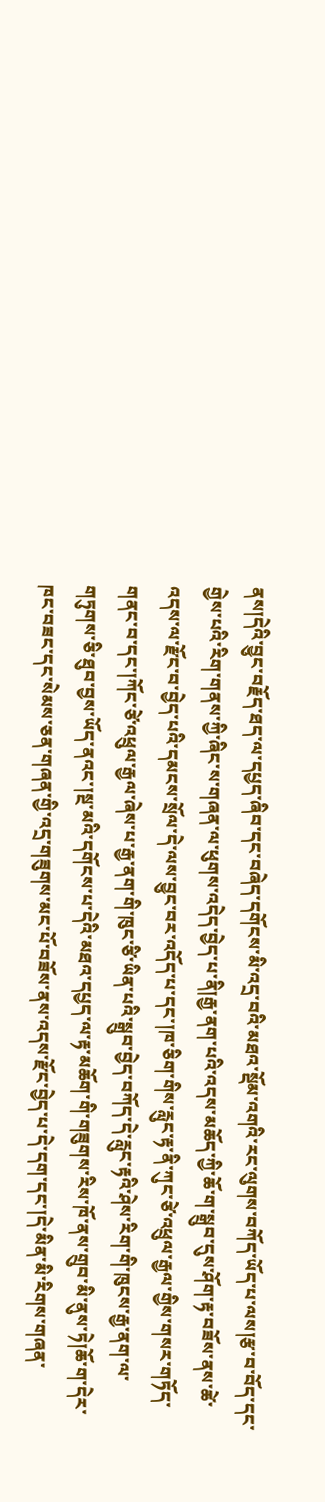ནས།དེའི་བྱུང་བརྗོད་ཐད་ལ་དཔྱད་ཞིབ་དང་བཞེད་དགོངས་མི་འདྲ་བའི་མཐའ་སྡོམ་འགའི་རང་ལུགས་བཀོད་ཡོད་པ་ལས།རྩ་བ་བོད་དང་གྱེས་པའི་རིག་གནས་ཀྱི་ཞིང་ས་གཞན་ལ་ཕུགས་འདེད་བྱེད་པ་ནི།རྒྱ་ནག་པའི་འདས་མཆོད་ཀྱི་ཆོ་ག་སྒྲུབ་དུས་ཤོག་རྟ་བཟོས་ནས་ཚེ་འདས་ལ་རྫོང་བ་བྱེད་པའི་དམངས་སྲོལ་དེ་ལས་བྱུང་བར་འདོད་པ་དང་།ཁ་ཅིག་གིས་རླུང་རྟ་ནི་ཀུང་ཙེ་འཕྲུལ་རྒྱལ་གྱིས་གསར་གཏོད་གནང་བ་དང་།ཀོང་ཙེ་འཕྲུལ་རྒྱལ་ཞེས་པ་རྒྱ་ནག་གི་ཁུང་ཙི་ཡིན་པའི་སྒྲུབ་བྱེད་བཀོད་དེ་རླུང་རྟའི་ཤེས་རིག་གི་ཁུངས་རྒྱ་ནག་ལ་གཏུགས་ཅི་ཐུབ་བྱས་ཡོད་ནའང་།སྔ་མའི་དགོངས་པ་དེའི་མཐའ་དཔྱད་ལ་རྟ་མཆོག་གི་གཟུགས་རིས་ཁོ་ནས་གྲུབ་མི་ནུས་ཏེ།ཆོ་ག་དེར་ཁང་བཟང་དང་སེམས་ཅན་གཞན་གྱི་འདྲ་གཟུགས་མང་པོ་བཟོས་ནས་འདས་རྫོང་བྱེད་པ་དེ་དག་དང་།དེ་མིན་མི་རིགས་གཞན་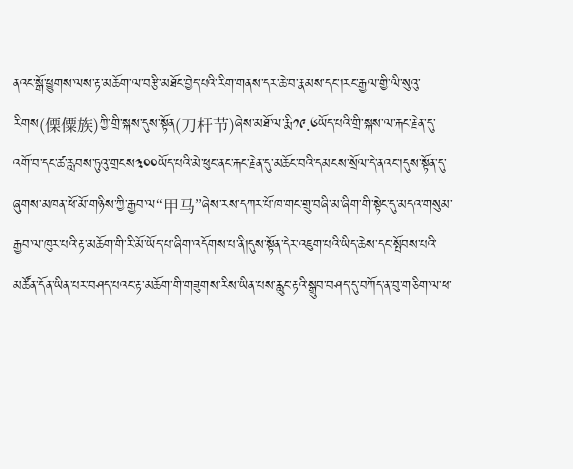ནའང་སྒོ་ཕྱུགས་ལས་རྟ་མཆོག་ལ་བརྩི་མཐོང་བྱེད་པའི་རིག་གནས་དར་ཆེ་བ་རྣམས་དང་།རང་རྒྱལ་གྱི་ལི་སུའུ་རིགས(傈僳族)ཀྱི་གྲི་སྐས་དུས་སྟོན(刀杆节)ཞེས་མཐོ་ལ་རྨི༡༩.༦ཡོད་པའི་གྲི་སྐས་ལ་རྐང་རྗེན་དུ་འགོ་བ་དང་ཚ་རླབས་ཏུའུ་གྲངས༣༠༠ཡོད་པའི་མེ་ཕུང་ནང་རྐང་རྗེན་དུ་མཆོང་བའི་དམངས་སྲོལ་དེ་ནའང་།དུས་སྟོན་དུ་ཞུགས་མཁན་ཕོ་མོ་གཉིས་ཀྱི་རྒྱབ་ལ“甲马”ཞེས་རས་དཀར་པོ་ཁ་གང་གྲུ་བཞི་མ་ཞིག་གི་སྟེང་དུ་མདའ་གསུམ་རྒྱབ་ལ་ཁུར་པའི་རྟ་མཆོག་གི་རི་མོ་ཡོད་པ་ཞིག་འདོགས་པ་ནི།དུས་སྟོན་དེར་འཇུག་པའི་ཡིད་ཆེས་དང་སྤོབས་པའི་མཚོན་དོན་ཡིན་པར་བཤད་པའང་རྟ་མཆོག་གི་གཟུགས་རིས་ཡིན་པས་རླུང་རྟའི་སྒྲུབ་བཤད་དུ་བཀོད་ན་བུ་གཅིག་ལ་ཕ་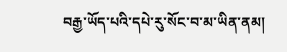བརྒྱ་ཡོད་པའི་དཔེ་རུ་སོང་བ་མ་ཡིན་ནམ།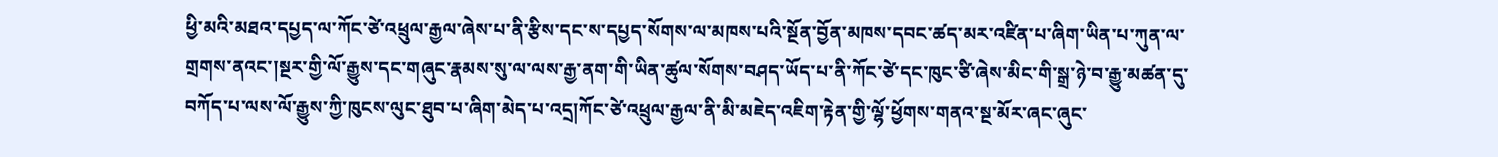ཕྱི་མའི་མཐའ་དཔྱད་ལ་ཀོང་ཙེ་འཕྲུལ་རྒྱལ་ཞེས་པ་ནི་རྩིས་དང་ས་དཔྱད་སོགས་ལ་མཁས་པའི་སྔོན་བྱོན་མཁས་དབང་ཚད་མར་འཛིན་པ་ཞིག་ཡིན་པ་ཀུན་ལ་གྲགས་ནའང་།སྔར་གྱི་ལོ་རྒྱུས་དང་གཞུང་རྣམས་སུ་ལ་ལས་རྒྱ་ནག་གི་ཡིན་ཚུལ་སོགས་བཤད་ཡོད་པ་ནི་ཀོང་ཙེ་དང་ཁུང་ཙི་ཞེས་མིང་གི་སྒྲ་ཉེ་བ་རྒྱུ་མཚན་དུ་བཀོད་པ་ལས་ལོ་རྒྱུས་ཀྱི་ཁུངས་ལུང་ཐུབ་པ་ཞིག་མེད་པ་འདྲ།ཀོང་ཙེ་འཕྲུལ་རྒྱལ་ནི་མི་མཇེད་འཇིག་རྟེན་གྱི་ལྷོ་ཕྱོགས་གནའ་སྔ་མོར་ཞང་ཞུང་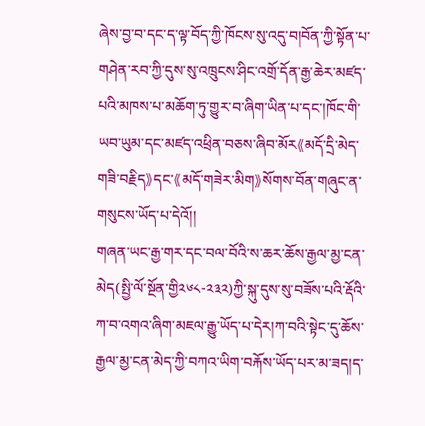ཞེས་བྱ་བ་དང་ད་ལྟ་བོད་ཀྱི་ཁོངས་སུ་འདུ་བ།བོན་ཀྱི་སྟོན་པ་གཤེན་རབ་ཀྱི་དུས་སུ་འཁྲུངས་ཤིང་འགྲོ་དོན་རྒྱ་ཆེར་མཛད་པའི་མཁས་པ་མཆོག་ཏུ་གྱུར་བ་ཞིག་ཡིན་པ་དང་།ཁོང་གི་ཡབ་ཡུམ་དང་མཛད་འཕྲིན་བཅས་ཞིབ་མོར《མདོ་དྲི་མེད་གཟི་བརྗིད》དང་《མདོ་གཟེར་མིག》སོགས་བོན་གཞུང་ན་གསུངས་ཡོད་པ་དེའོ།།
གཞན་ཡང་རྒྱ་གར་དང་བལ་བོའི་ས་ཆར་ཆོས་རྒྱལ་མྱ་ངན་མེད(སྤྱི་ལོ་སྔོན་གྱི༢༦༨-༢༣༢)ཀྱི་སྐུ་དུས་སུ་བཟོས་པའི་རྡོའི་ཀ་བ་འགའ་ཞིག་མཇལ་རྒྱུ་ཡོད་པ་དེར།ཀ་བའི་སྟེང་དུ་ཆོས་རྒྱལ་མྱ་ངན་མེད་ཀྱི་བཀའ་ཡིག་བརྐོས་ཡོད་པར་མ་ཟད།ད་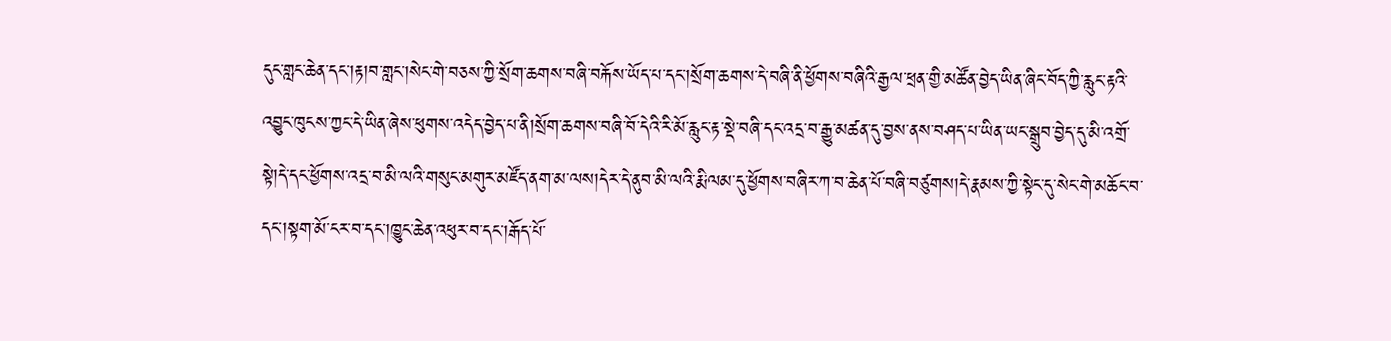དུང་གླང་ཆེན་དང་།རྟ།བ་གླང་།སེང་གེ་བཅས་ཀྱི་སྲོག་ཆགས་བཞི་བརྐོས་ཡོད་པ་དང་།སྲོག་ཆགས་དེ་བཞི་ནི་ཕྱོགས་བཞིའི་རྒྱལ་ཕྲན་གྱི་མཚོན་བྱེད་ཡིན་ཞིང་བོད་ཀྱི་རླུང་རྟའི་འབྱུང་ཁུངས་ཀྱང་དེ་ཡིན་ཞེས་ཕུགས་འདེད་བྱེད་པ་ནི།སྲོག་ཆགས་བཞི་བོ་དེའི་རི་མོ་རླུང་རྟ་སྡེ་བཞི་དང་འདྲ་བ་རྒྱུ་མཚན་དུ་བྱས་ནས་བཤད་པ་ཡིན་ཡང་སྒྲུབ་བྱེད་དུ་མི་འགྲོ་སྟེ།དེ་དང་ཕྱོགས་འདྲ་བ་མི་ལའི་གསུང་མགུར་མཛོད་ནག་མ་ལས།དེར་དེ་ནུབ་མི་ལའི་རྨི་ལམ་དུ་ཕྱོགས་བཞིར་ཀ་བ་ཆེན་པོ་བཞི་བཙུགས།དེ་རྣམས་ཀྱི་སྟེང་དུ་སེང་གེ་མཆོང་བ་དང་།སྟག་མོ་ངར་བ་དང་།ཁྱུང་ཆེན་འཕུར་བ་དང་།རྒོད་པོ་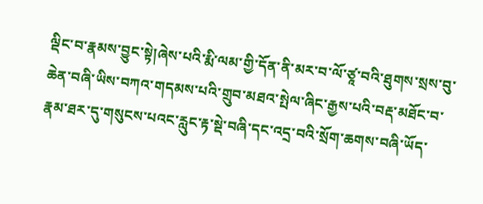ལྡིང་བ་རྣམས་བྱུང་སྟེ།ཞེས་པའི་རྨི་ལམ་གྱི་དོན་ནི་མར་བ་ལོ་ཙཱ་བའི་ཐུགས་སྲས་བུ་ཆེན་བཞི་ཡིས་བཀའ་གདམས་པའི་གྲུབ་མཐའ་སྤེལ་ཞིང་རྒྱས་པའི་བརྡ་མཐོང་བ་རྣམ་ཐར་དུ་གསུངས་པའང་རླུང་རྟ་སྡེ་བཞི་དང་འདྲ་བའི་སྲོག་ཆགས་བཞི་ཡོད་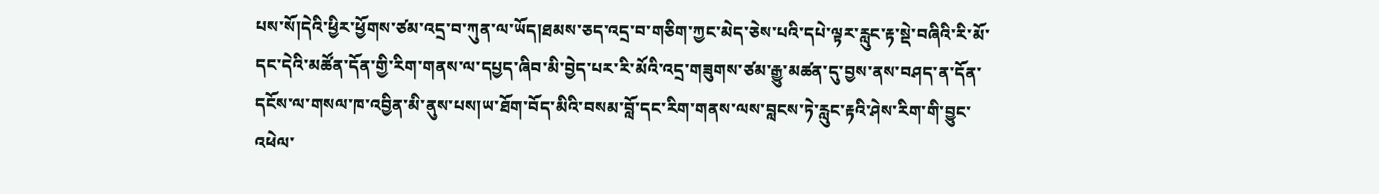པས་སོ།དེའི་ཕྱིར་ཕྱོགས་ཙམ་འདྲ་བ་ཀུན་ལ་ཡོད།ཐམས་ཅད་འདྲ་བ་གཅིག་ཀྱང་མེད་ཅེས་པའི་དཔེ་ལྟར་རླུང་རྟ་སྡེ་བཞིའི་རི་མོ་དང་དེའི་མཚོན་དོན་གྱི་རིག་གནས་ལ་དཔྱད་ཞིབ་མི་བྱེད་པར་རི་མོའི་འདྲ་གཟུགས་ཙམ་རྒྱུ་མཚན་དུ་བྱས་ནས་བཤད་ན་དོན་དངོས་ལ་གསལ་ཁ་འབྱིན་མི་ནུས་པས།ཡ་ཐོག་བོད་མིའི་བསམ་བློ་དང་རིག་གནས་ལས་བླངས་ཏེ་རླུང་རྟའི་ཤེས་རིག་གི་བྱུང་འཕེལ་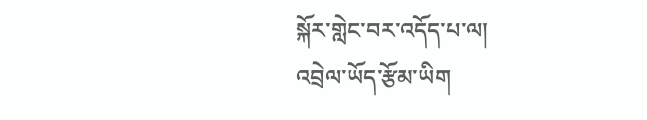སྐོར་གླེང་བར་འདོད་པ་ལ།
འབྲེལ་ཡོད་རྩོམ་ཡིག